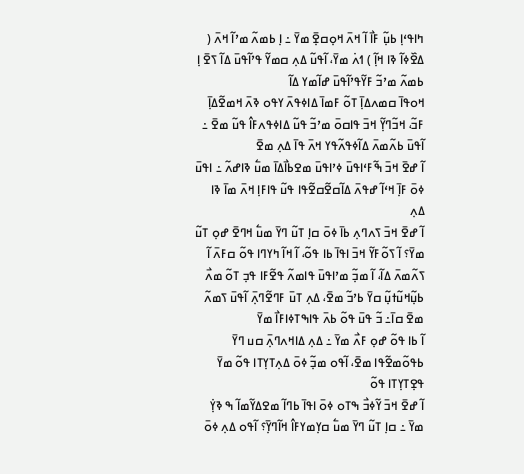ߤߊߟߵߊ߲ ߕߎ߲߬ ߓߊ߯ ߊ߬ ߞߍ߫ ߞߋ߲ߛߐ߲߫ ߘߌ߫ ߸ ߊ߲ ߕߘߍ߬ ߘߴߊ߬ ߞߍ߫ ( ߡߐ߰ߦߊ߬ ߢߊ ߞߊ߲߬ ) ߗߍ߭ ߘߌ߫، ߊ߬ߟߎ߬ ߡߍ߲ ߛߘߌ߬ ߟߴߊ߬ߟߎ߫ ߡߊ߬ ߖߐ߫ ߊ߲ ߕߘߍ߬ ߘߴߏ߬ ߓߌ߬ߟߴߊ߬ߟߎ߫ ߝߊ߬ߘߌ ߡߊ߬
ߞߋߟߊ߫ ߛߘߍߡߊ߲߫ ߠߋ߬ ߓߘߊ߫ ߡߊߦߟߍ߫ ߌߟߋ ߢߍ߫ ߞߘߐ߬ߡߊ߲߫ ߓߏ߬، ߞߏ߬ߣߌ߲߬ ߞߏ߫ ߟߊߛߋ߫ ߘߴߏ߬ ߟߎ߬ ߡߊߦߟߍߓߊ߮ ߟߎ߬ ߘߐ߫ ߸ ߊ߬ߟߎ߫ ߕߍ߬ߘߍ߫ ߡߊ߬ߦߟߍ߬ߟߌ ߞߍ߫ ߟߊ߫ ߡߍ߲ ߘߐ߫
ߊ߬ ߝߐ߫ ߞߏ߫ ߒ߬ߓߵߊߟߎ߫ ߦߴߊߟߎ߫ ߘߐߕߊ߯ߡߊ߫ ߘߎ߱ ߢߊߝߍ߬ ߸ ߊߟߎ߫ ߦߋ߫ ߓߊ߲߫ ߞߵߊ߬ ߝߟߍ߫ ߡߊ߬ߛߐ߬ߛߐ߬ߟߊ ߟߎ߬ ߟߊߓߊ߲ ߞߍ߫ ߘߊ߫ ߢߊ ߡߍ߲
ߊ߬ ߝߐ߫ ߞߏ߫ ߖߍߣߍ߲ ߕߊ߫ ߦߋ߫ ߛߊ߲ ߠߎ߬ ߣߌ߫ ߘߎ߱ ߞߣߐ߫ ߝߋ߲ ߠߎ߬ ߘߌ߫؟ ߊ߬ ߖߋ߬ߓߌ߬ ߞߏ߫ ߊߟߊ߫ ߕߊ ߟߋ߬، ߊ߬ ߞߊ߬ ߤߌߣߊ ߟߋ߬ ߛߓߍ߫ ߊ߬ ߖߍ߬ߘߍ߫ ߡߊ߬، ߊ߬ ߘߏ߲߬ ߘߴߊߟߎ߫ ߟߊߘߍ߬ ߟߐ߬ߓߊ ߟߏ߲ ߠߋ߬ ߘߍ߯ ߕߎ߲߬ߞߎ߬ߙߎ߲߬ ߛߌ߫ ߕߴߏ߬ ߘߐ߫، ߡߍ߲ ߠߎ߫ ߓߣߐ߬ߣߍ߲߫ ߊ߬ߟߎ߫ ߖߘߍ߬ ߘߐ߫ ߛߊ߫߸ ߏ߬ ߟߎ߫ ߟߋ߬ ߕߍ߫ ߟߊߒߠߦߊߓߊ߯ ߘߌ߫
ߊ߬ ߕߊ ߟߋ߬ ߝߋ߲ ߓߍ߯ ߘߌ߫ ߸ ߡߍ߲ ߡߊߞߍߣߍ߲߫ ߛߎ ߣߌ߫ ߕߟߋ߬ߘߐ߬ߟߊ ߘߐ߫، ߊ߬ߟߋ ߘߏ߲߬ ߦߋ߫ ߡߍ߲ߠߌ߲ߠߊ ߟߋ߬ ߘߌ߫ ߟߐ߲ߠߌ߲ߠߊ ߟߋ߬
ߊ߬ ߝߐ߫ ߞߏ߫ ߌ߬ߦߏ߯ ߒߠߋ ߦߋ߫ ߊߟߊ߫ ߕߣߊ߬ ߘߐߡߌ߬ߘߊ߬ ߒ ߢߌ߲߭ ߘߌ߫ ߸ ߛߊ߲ ߠߎ߬ ߣߌ߫ ߘߎ߱ ߛߌ߲ߘߌߓߊ߮ ߞߊ߬ߣߌ߲߫؟ ߊ߬ߟߋ ߡߍ߲ ߦߋ߫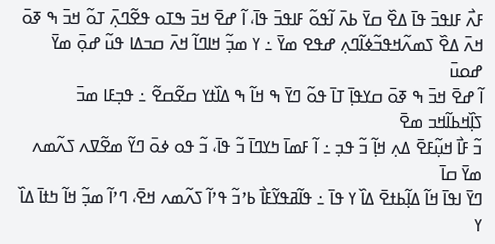ߓߍ߯ ߓߊߟߏ߫ ߟߊ߫ ߡߐ߰ ߛߌ߫ ߕߍ߫ ߊ߬ߟߋ߬ ߓߊߟߏ߫ ߟߊ߫، ߊ߬ ߝߐ߫ ߞߏ߫ ߒߠߋ ߟߐ߬ߣߍ߲߫ ߠߋ߬ ߞߏ߫ ߒ ߧߋ߫ ߞߍ߫ ߡߐ߰ ߖߘߍ߬ߞߟߏ߬ߦߊ߬ߣߍ߲ ߝߟߐ ߘߌ߫ ߸ ߌ ߘߏ߲߬ ߞߊߣߊ߬ ߞߍ߫ ߛߏߡߊ ߟߎ߬ ߝߋ߲߫ ߘߌ߫ ߝߋߎ߫
ߊ߬ ߝߐ߫ ߞߏ߫ ߒ ߧߋ߫ ߛߌߟߊ߲߫ ߠߊ߫ ߟߋ߬ ߣߌ߫ ߒ ߞߊ߬ ߒ ߡߊ߰ߙߌ ߛߐ߬ߛߐ߬ ߸ ߟߏ߲ߓߊ ߘߏ߫ ߖߊ߲߰ߞߕߊ߬ߞߏ ߘߐ߫
ߏ߬ ߓߊ߯ ߞߎ߲߬ߓߐ߫ ߡߍ߲ ߞߊ߲߬ ߏ߬ ߟߏ߲ ߸ ߊ߬ ߓߘߊ߫ ߤߌߣߊ߫ ߏ߬ ߟߊ߫، ߏ߬ ߟߋ ߦߋ߫ ߣߌ߬ ߘߐ߬ߜߍ ߖߍ߬ߘߍ ߘߌ߫ ߛߊ߫
ߣߌ߫ ߊߟߊ߫ ߞߊ߬ ߡߊ߲߬ߕߙߐ߫ ߡߊ߰ ߌ ߟߊ߫ ߸ ߟߊ߬ߥߟߌ߬ߓߊ߯ ߕߴߏ߬ ߟߴߊ߬ ߖߍ߬ߘߍ ߞߐ߫، ߣߴߊ߬ ߘߏ߲߬ ߞߊ߬ ߤߙߊ߫ ߡߊ߰ ߌ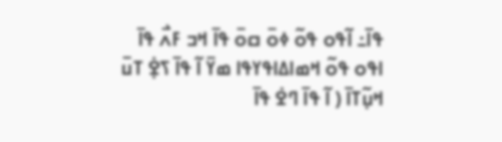ߟߊ߫߸ ߊ߬ߟߋ ߟߋ߬ ߦߋ߫ ߛߋ߫ ߟߊ߫ ߞߏ ߓߍ߯ ߟߊ߫
ߊߟߋ ߟߋ߬ ߞߘߊߡߊߟߌߟߊ ߘߌ߫ ߊ߬ ߟߊ߫ ߖߐ߲߭ ߠߎ߫ ߞߎ߲߬ߠߊ߫ ( ߊ߬ ߟߊ߫ ߣߐ߭ ߟߊ߫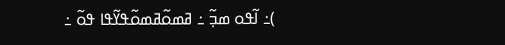)߸ ߊ߬ߟߋ ߘߏ߲߬ ߸ ߥߘߋ߬ߥߘߋ߬ߟߌ߬ߟߊ ߟߋ߬ ߸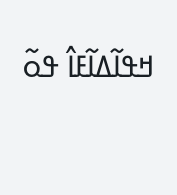ߞߟߊ߬ߡߊ߬ߓߊ߮ ߟߋ߬